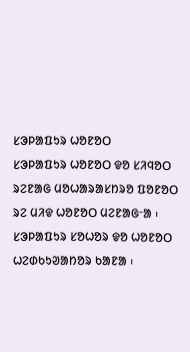ᱥᱳᱞᱟᱯᱩᱨ ᱦᱚᱱᱚᱛ
ᱥᱳᱞᱟᱯᱩᱨ ᱦᱚᱱᱚᱛ ᱫᱚ ᱥᱤᱧᱚᱛ ᱨᱮᱱᱟᱜ ᱢᱚᱦᱟᱨᱟᱥᱴᱨᱚ ᱯᱚᱱᱚᱛ ᱨᱮ ᱢᱤᱫ ᱦᱚᱱᱚᱛ ᱢᱮᱱᱟᱜᱼᱟ ᱾ ᱥᱳᱞᱟᱯᱩᱨ ᱥᱚᱦᱚᱨ ᱫᱚ ᱦᱚᱱᱚᱛ ᱦᱮᱰᱠᱩᱣᱟᱴᱚᱨ ᱠᱟᱱᱟ ᱾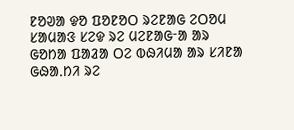ᱱᱚᱣᱟ ᱫᱚ ᱯᱚᱱᱚᱛ ᱨᱮᱱᱟᱜ ᱮᱛᱚᱢ ᱥᱟᱢᱟᱝ ᱥᱮᱫ ᱨᱮ ᱢᱮᱱᱟᱜᱼᱟ ᱟᱨ ᱜᱚᱴᱟ ᱯᱟᱲᱟ ᱛᱮ ᱵᱷᱤᱢᱟ ᱟᱨ ᱥᱤᱱᱟ ᱜᱷᱟᱹᱴᱤ ᱨᱮ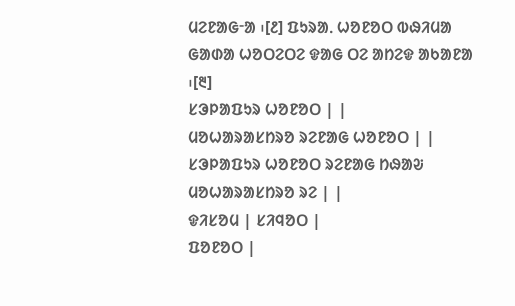ᱢᱮᱱᱟᱜᱼᱟ ᱾[᱒] ᱯᱩᱨᱟᱹ ᱦᱚᱱᱚᱛ ᱵᱷᱤᱢᱟ ᱜᱟᱰᱟ ᱦᱚᱛᱮᱛᱮ ᱫᱟᱜ ᱛᱮ ᱟᱴᱮᱫ ᱟᱠᱟᱱᱟ ᱾[᱓]
ᱥᱳᱞᱟᱯᱩᱨ ᱦᱚᱱᱚᱛ | |
ᱢᱚᱦᱟᱨᱟᱥᱴᱨᱚ ᱨᱮᱱᱟᱜ ᱦᱚᱱᱚᱛ | |
ᱥᱳᱞᱟᱯᱩᱨ ᱦᱚᱱᱚᱛ ᱨᱮᱱᱟᱜ ᱴᱷᱟᱶ ᱢᱚᱦᱟᱨᱟᱥᱴᱨᱚ ᱨᱮ | |
ᱫᱤᱥᱚᱢ | ᱥᱤᱧᱚᱛ |
ᱯᱚᱱᱚᱛ |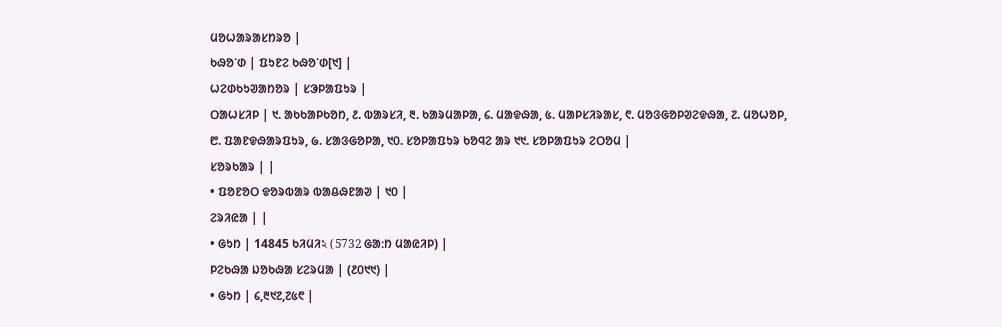ᱢᱚᱦᱟᱨᱟᱥᱴᱨᱚ |
ᱠᱷᱚᱸᱰ | ᱯᱩᱱᱮ ᱠᱷᱚᱸᱰ[᱑] |
ᱦᱮᱰᱠᱩᱣᱟᱴᱚᱨ | ᱥᱳᱞᱟᱯᱩᱨ |
ᱛᱟᱦᱥᱤᱞ | ᱑. ᱟᱠᱠᱟᱞᱠᱚᱴ, ᱒. ᱵᱟᱨᱥᱤ, ᱓. ᱠᱟᱨᱢᱟᱞᱟ, ᱔. ᱢᱟᱫᱷᱟ, ᱕. ᱢᱟᱞᱥᱤᱨᱟᱥ, ᱖. ᱢᱚᱝᱜᱚᱞᱣᱮᱫᱷᱟ, ᱗. ᱢᱚᱦᱚᱞ, ᱘. ᱯᱟᱱᱫᱷᱟᱨᱯᱩᱨ, ᱙. ᱥᱟᱝᱜᱚᱞᱟ, ᱑᱐. ᱥᱚᱞᱟᱯᱩᱨ ᱠᱚᱧᱮ ᱟᱨ ᱑᱑. ᱥᱚᱞᱟᱯᱩᱨ ᱮᱛᱚᱢ |
ᱥᱚᱨᱠᱟᱨ | |
• ᱯᱚᱱᱚᱛ ᱫᱚᱨᱵᱟᱨ ᱵᱟᱪᱷᱱᱟᱣ | ᱑᱐ |
ᱮᱨᱤᱭᱟ | |
• ᱜᱩᱴ | 14845 ᱠᱤᱢᱤ২ (5732 ᱜᱟᱺᱴ ᱢᱟᱭᱤᱞ) |
ᱞᱮᱠᱷᱟ ᱡᱚᱠᱷᱟ ᱥᱮᱨᱢᱟ | (᱒᱐᱑᱑) |
• ᱜᱩᱴ | ᱔,᱓᱑᱗,᱗᱕᱖ |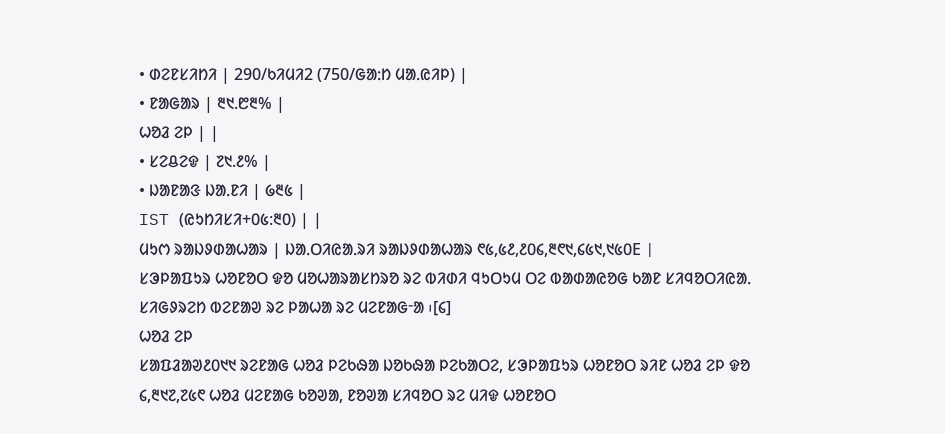• ᱰᱮᱱᱥᱤᱴᱤ | 290/ᱠᱤᱢᱤ2 (750/ᱜᱟᱺᱴ ᱢᱟᱹᱭᱤᱞ) |
• ᱱᱟᱜᱟᱨ | ᱓᱑.᱘᱓% |
ᱦᱚᱲ ᱮᱞ | |
• ᱥᱮᱪᱮᱫ | ᱗᱑.᱒% |
• ᱡᱟᱱᱟᱝ ᱡᱟᱹᱱᱤ | ᱙᱓᱕ |
IST (ᱭᱩᱴᱤᱥᱤ+᱐᱕:᱓᱐) | |
ᱢᱩᱬ ᱨᱟᱡᱽᱰᱟᱦᱟᱨ | ᱡᱟᱹᱛᱤᱭᱟᱹᱨᱤ ᱨᱟᱡᱽᱰᱟᱦᱟᱨ ᱖᱕,᱕᱒,᱒᱐᱔,᱓᱖᱑,᱔᱕᱑,᱑᱕᱐E |
ᱥᱳᱞᱟᱯᱩᱨ ᱦᱚᱱᱚᱛ ᱫᱚ ᱢᱚᱦᱟᱨᱟᱥᱴᱨᱚ ᱨᱮ ᱵᱤᱰᱤ ᱧᱩᱛᱩᱢ ᱛᱮ ᱵᱟᱰᱟᱭᱚᱜ ᱠᱟᱱ ᱥᱤᱧᱚᱛᱤᱭᱟᱹ ᱥᱤᱜᱽᱨᱮᱴ ᱵᱮᱱᱟᱣ ᱨᱮ ᱞᱟᱦᱟ ᱨᱮ ᱢᱮᱱᱟᱜᱼᱟ ᱾[᱔]
ᱦᱚᱲ ᱮᱞ
ᱥᱟᱯᱲᱟᱣ᱒᱐᱑᱑ ᱨᱮᱱᱟᱜ ᱦᱚᱲ ᱞᱮᱠᱷᱟ ᱡᱚᱠᱷᱟ ᱞᱮᱠᱟᱛᱮ, ᱥᱳᱞᱟᱯᱩᱨ ᱦᱚᱱᱚᱛ ᱨᱤᱱ ᱦᱚᱲ ᱮᱞ ᱫᱚ ᱔,᱓᱑᱗,᱗᱕᱖ ᱦᱚᱲ ᱢᱮᱱᱟᱜ ᱠᱚᱣᱟ, ᱱᱚᱣᱟ ᱥᱤᱧᱚᱛ ᱨᱮ ᱢᱤᱫ ᱦᱚᱱᱚᱛ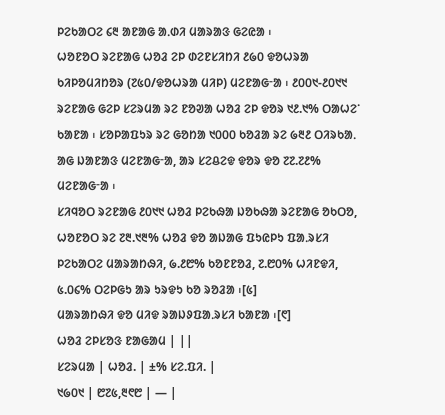ᱞᱮᱠᱟᱛᱮ ᱔᱓ ᱟᱱᱟᱜ ᱟᱹᱰᱤ ᱢᱟᱨᱟᱝ ᱜᱮᱭᱟ ᱾
ᱦᱚᱱᱚᱛ ᱨᱮᱱᱟᱜ ᱦᱚᱲ ᱮᱞ ᱰᱮᱱᱥᱤᱴᱤ ᱒᱙᱐ ᱫᱚᱦᱨᱟ ᱠᱤᱞᱚᱢᱤᱴᱚᱨ (᱗᱕᱐/ᱫᱚᱦᱨᱟ ᱢᱤᱞ) ᱢᱮᱱᱟᱜᱼᱟ ᱾ ᱒᱐᱐᱑-᱒᱐᱑᱑ ᱨᱮᱱᱟᱜ ᱜᱮᱞ ᱥᱮᱨᱢᱟ ᱨᱮ ᱱᱚᱣᱟ ᱦᱚᱲ ᱮᱞ ᱫᱚᱨ ᱑᱒.᱑% ᱛᱟᱦᱮᱸ ᱠᱟᱱᱟ ᱾ ᱥᱚᱞᱟᱯᱩᱨ ᱨᱮ ᱜᱚᱴᱟ ᱑᱐᱐᱐ ᱠᱚᱲᱟ ᱨᱮ ᱙᱓᱒ ᱛᱤᱨᱠᱟᱹ ᱟᱜ ᱡᱟᱱᱟᱝ ᱢᱮᱱᱟᱜᱼᱟ, ᱟᱨ ᱥᱮᱪᱮᱫ ᱫᱚᱨ ᱫᱚ ᱗᱗.᱗᱒% ᱢᱮᱱᱟᱜᱼᱟ ᱾
ᱥᱤᱧᱚᱛ ᱨᱮᱱᱟᱜ ᱒᱐᱑᱑ ᱦᱚᱲ ᱞᱮᱠᱷᱟ ᱡᱚᱠᱷᱟ ᱨᱮᱱᱟᱜ ᱚᱠᱛᱚ, ᱦᱚᱱᱚᱛ ᱨᱮ ᱗᱓.᱑᱓% ᱦᱚᱲ ᱫᱚ ᱟᱡᱟᱜ ᱯᱩᱭᱞᱩ ᱯᱟᱹᱨᱥᱤ ᱞᱮᱠᱟᱛᱮ ᱢᱟᱨᱟᱴᱷᱤ, ᱙.᱒᱘% ᱠᱚᱱᱱᱚᱲ, ᱗.᱘᱐% ᱦᱤᱱᱫᱤ, ᱕.᱐᱔% ᱛᱮᱞᱜᱩ ᱟᱨ ᱩᱨᱫᱩ ᱠᱚ ᱨᱚᱲᱟ ᱾[᱕]
ᱢᱟᱨᱟᱴᱷᱤ ᱫᱚ ᱢᱤᱫ ᱨᱟᱡᱽᱯᱟᱹᱨᱥᱤ ᱠᱟᱱᱟ ᱾[᱖]
ᱦᱚᱲ ᱮᱞᱥᱚᱝ ᱱᱟᱜᱟᱢ | ||
ᱥᱮᱨᱢᱟ | ᱦᱚᱲ. | ±% ᱥᱮ.ᱯᱤ. |
᱑᱙᱐᱑ | ᱘᱗᱕,᱓᱖᱘ | — |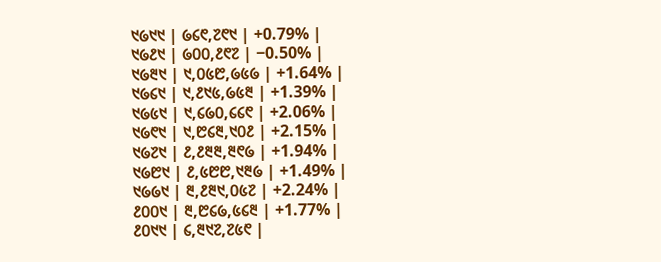᱑᱙᱑᱑ | ᱙᱔᱖,᱗᱖᱑ | +0.79% |
᱑᱙᱒᱑ | ᱙᱐᱐,᱒᱖᱗ | −0.50% |
᱑᱙᱓᱑ | ᱑,᱐᱕᱘,᱙᱕᱙ | +1.64% |
᱑᱙᱔᱑ | ᱑,᱒᱑᱕,᱙᱕᱓ | +1.39% |
᱑᱙᱕᱑ | ᱑,᱔᱙᱐,᱔᱔᱖ | +2.06% |
᱑᱙᱖᱑ | ᱑,᱘᱔᱓,᱑᱐᱒ | +2.15% |
᱑᱙᱗᱑ | ᱒,᱒᱓᱓,᱓᱖᱙ | +1.94% |
᱑᱙᱘᱑ | ᱒,᱕᱘᱘,᱑᱓᱙ | +1.49% |
᱑᱙᱙᱑ | ᱓,᱒᱓᱑,᱐᱕᱗ | +2.24% |
᱒᱐᱐᱑ | ᱓,᱘᱔᱙,᱕᱔᱓ | +1.77% |
᱒᱐᱑᱑ | ᱔,᱓᱑᱗,᱗᱕᱖ |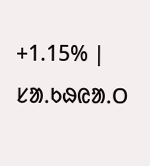+1.15% |
ᱥᱟᱹᱠᱷᱭᱟᱹᱛ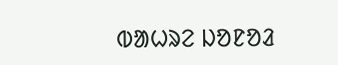ᱵᱟᱦᱨᱮ ᱡᱚᱱᱚᱲ